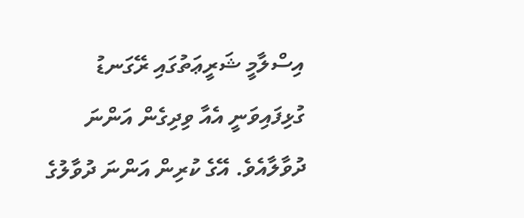އިސްލާމީ ޝަރީޢަތުގައި ރޭގަނޑު ގުޅިފައިވަނީ އެއާ ވިދިގެން އަންނަ ދުވާލާއެވެ. އޭގެ ކުރިން އަންނަ ދުވާލުގެ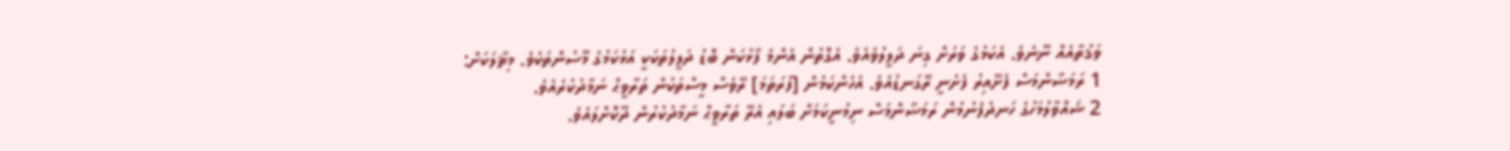ވަޤުތާއެއް ނޫނެވެ. އެކަމުގެ ވަރަށް ގިނަ ދަލީލުވެއެވެ. އެގޮތުން އެންމެ ފާޅުކަން ބޮޑު ދަލީލުތަކަކީ އަޅުކަމުގެ މޫސުންތަކެވެ. މިޘާލަކަށް:
1 ރަމަޟާންމަސް ފެށޭއިރު ފެށެނީ ރޭގަނޑުއެވެ. އެހެންކަމުން [ފުރަތަމަ] ރޭވެސް މީސްތަކުން ތަރާވީޙް ނަމާދުކުރެއެވެ.
2 ޝައްވާލުމަހުގެ ހަނދުފެނުމުން ރަމަޟާންމަސް ނިމުނީކަމަށް ބަލައި އެރޭ ތަރާވީޙް ނަމާދުކުރުން ދޫކޮށްލައެވެ.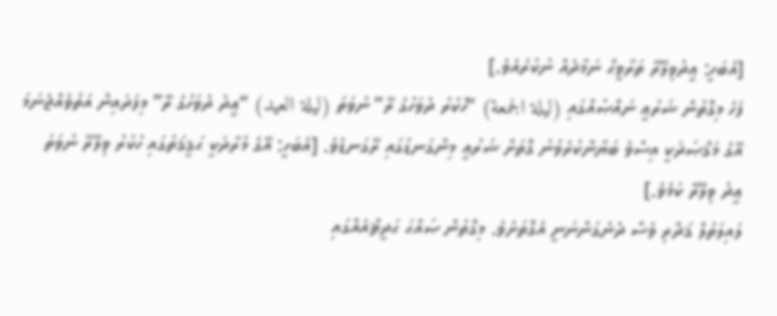[އެބަހީ: ޢީދުވިލޭރޭ ތަރާވީޙް ނަމާދެއް ނުކުރެއެވެ.]
ފަހެ މިގޮތުން ޝަރުޢީ ނައްޞެއްގައި (ليلة الجمعة) “ހުކުރު ދުވަހުގެ ރޭ” ނުވަތަ (ليلة العيد) “ޢީދު ދުވަހުގެ ރޭ” މިފަދައިން އަތުވެއްޖެނަމަ އޭގެ މަޤްޞަދަކީ އިސްވެ ބަޔާންކުރެވުނު ގޮތަށް ޝަރުޢީ މިންގަނޑުގައި ރޭގަނޑެވެ. [އެބަހީ: އޭގެ މުރާދަކީ ޙަޤީޤަތުގައި ހުކުރު ވިލޭރޭ ނުވަތަ ޢީދު ވިލޭރޭ ކަމެވެ.]
ލައިލަތުލް ޤަދްރި ވެސް ދެނެގަންނަނީ އެގޮތަށެވެ. މިގޮތުން ޞައްޙަ ޙަދީޘްއެއްގައި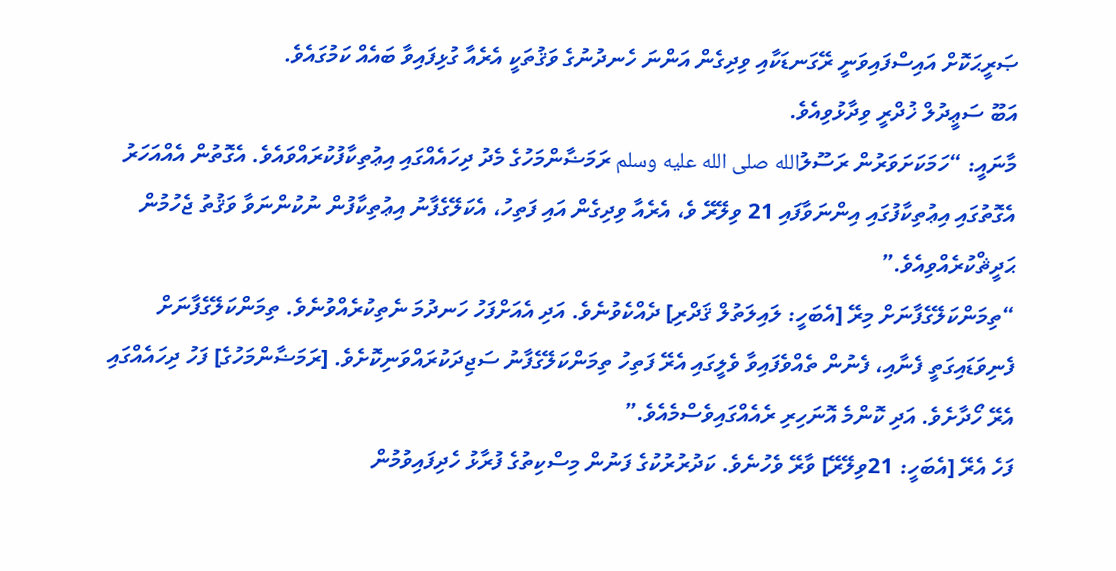ޞަރީޙަކޮށް އައިސްފައިވަނީ ރޭގަނޑަކާއި ވިދިގެން އަންނަ ހެނދުނުގެ ވަޤުތަކީ އެރެއާ ގުޅިފައިވާ ބައެއް ކަމުގައެވެ.
އަބޫ ސަޢީދުލް ޚުދްރީ ވިދާޅުވިއެވެ.
މާނައީ: “ހަމަކަށަވަރުން ރަސޫލުالله صلى الله عليه وسلم ރަމަޟާންމަހުގެ މެދު ދިހައެއްގައި އިޢުތިކާފުކުރައްވައެވެ. އެގޮތުން އެއްއަހަރު އެގޮތުގައި އިޢުތިކާފުގައި އިންނަވާފައި 21 ވިލޭރޭ ވެ، އެރެއާ ވިދިގެން އައި ފަތިހު، އެކަލޭގެފާނު އިޢުތިކާފުން ނުކުންނަވާ ވަޤުތު ޖެހުމުން ޙަދީޘްކުރެއްވިއެވެ.”
“ތިމަންކަލޭގެފާނަށް މިރޭ [އެބަހީ: ލައިލަތުލް ޤަދްރި] ދެއްކެވުނެވެ. އަދި އެއަށްފަހު ހަނދުމަ ނެތިކުރެއްވުނެވެ. ތިމަންކަލޭގެފާނަށް ފެނިވަޑައިގަތީ ފެނާއި، ފެނުން ތެއްވެފައިވާ ވެލީގައި އެރޭ ފަތިހު ތިމަންކަލޭގެފާނު ސަޖިދަކުރައްވަނިކޮށެވެ. [ރަމަޟާންމަހުގެ] ފަހު ދިހައެއްގައި އެރޭ ހޯދާށެވެ. އަދި ކޮންމެ އޮނަހިރި ރެއެއްގައިވެސްމެއެވެ.”
ފަހެ އެރޭ [އެބަހީ: 21ވިލޭރޭ] ވާރޭ ވެހުނެވެ. ކަދުރުރުކުގެ ފަނުން މިސްކިތުގެ ފުރާޅު ހެދިފައިވުމުން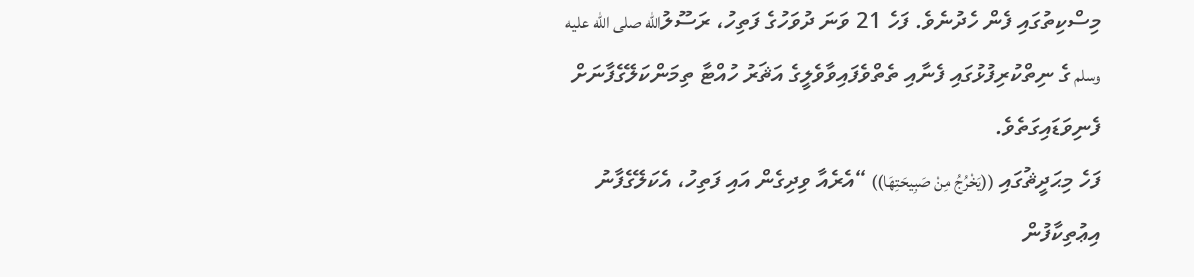މިސްކިތުގައި ފެން ހެދުނެވެ. ފަހެ 21 ވަނަ ދުވަހުގެ ފަތިހު، ރަސޫލުالله صلى الله عليه وسلم ގެ ނިތްކުރިފުޅުގައި ފެނާއި ތެތްވެފައިވާވެލީގެ އަޘަރު ހުއްޓާ ތިމަންކަލޭގެފާނަށް ފެނިވަޑައިގަތެވެ.
ފަހެ މިޙަދީޘުގައި ((يَخْرُجُ مِنْ صَبِيحَتِهَا)) “އެރެއާ ވިދިގެން އައި ފަތިހު، އެކަލޭގެފާނު އިޢުތިކާފުން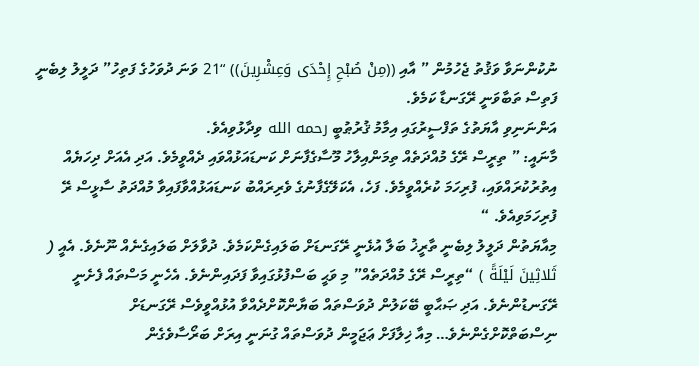ނުކުންނަވާ ވަޤުތު ޖެހުމުން ” އާއި ((مِنْ صُبْحِ إِحْدَى وَعِشْرِينَ)) “21 ވަނަ ދުވަހުގެ ފަތިހު” ދަލީލު ލިބެނީ ފަތިސް ތަބާވަނީ ރޭގަނޑާ ކަމެވެ.
އަންނަނިވި އާޔަތުގެ ތަފްސީރުގައި އިމާމު ޤުރުޠުބީ رحمه الله ވިދާޅުވިއެވެ.
މާނައީ: ” ތިރީސް ރޭގެ މުއްދަތެއް ތިމަންއިލާހު މޫސާގެފާނަށް ކަނޑައަޅުއްވައި ދެއްވީމެވެ. އަދި އެއަށް ދިހަޔެއް އިތުރުކުރައްވައި، ފުރިހަމަ ކުރެއްވީމެވެ. ފަހެ، އެކަލޭގެފާނުގެ ވެރިރައްބު ކަނޑައަޅުއްވާފައިވާ މުއްދަތު ސާޅީސް ރޭ ފުރިހަމަވިއެވެ. “
މިއާޔަތުން ދަލީލު ލިބެނީ ތާރީޚު ބަލާ އުޅެނީ ރޭގަނޑަށް ބަލައިގެންކަމެވެ. ދުވާލަށް ބަލައިގެނެއް ނޫނެވެ. އެއީ ( ثَلاثِينَ لَيْلَةً ) “ތިރީސް ރޭގެ މުއްދަތެއް” މި ވަޙީ ބަސްފުޅުގައިވާ ފަދައިންނެވެ. އެހެނީ މަސްތައް ފެށެނީ ރޭގަނޑުންނެވެ. އަދި ޞަޙާބީ ބޭކަލުން ދުވަސްތައް ބަޔާންކޮށްދެއްވާ އުޅުއްވީވެސް ރޭގަނޑަށް ނިސްބަތްކޮށްގެންނެވެ… މިއާ ޚިލާފަށް ޢަޖަމީން ދުވަސްތައް ގުނަނީ އިރަށް ބަރޯސާވެގެން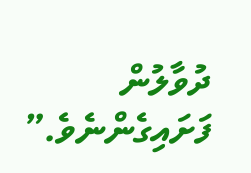ދުވާލުން ފަށައިގެންނެވެ.”